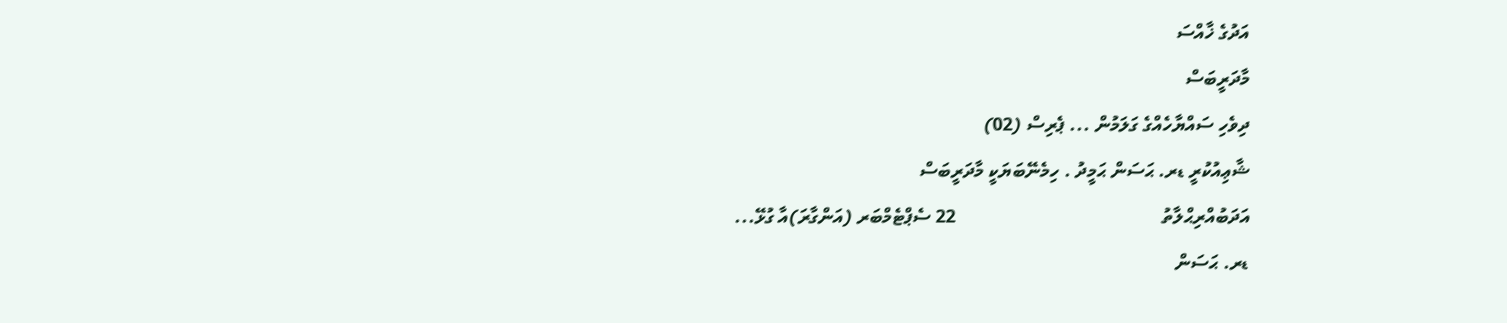އަދުގެ ޚާއްސަ
މާދަރީބަސް
ދިވެހި ސައްޔާހެއްގެ ގަލަމުން ... ޕެރިސް (02)
ޝާޢިއުކުރީ ޑރ. ޙަސަން ޙަމީދު . ހިމެނޭބަޔަކީ މާދަރީބަސް
އަދަބުއްރިޙްލާތު                                            22 ސެޕްޓެމްބަރ (އަންގާރަ)އާ ގުޅޭ...
ޑރ. ޙަސަން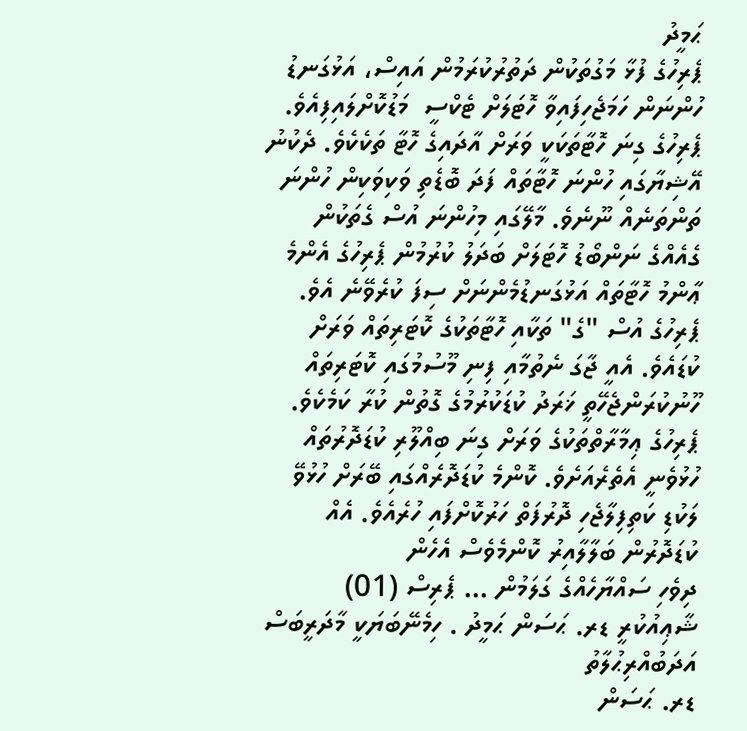ޙަމީދު
ޕެރިހުގެ ފުޅާ މަގުތަކުން ދަތުރުކުރަމުން އައިސް، އަޅުގަނޑު ހުންނަން ހަމަޖެހިފައިވާ ހޮޓަލަށް ޓެކްސީ  މަޑުކޮށްލައިފިއެވެ. ޕެރިހުގެ ގިނަ ހޮޓާތަކަކީ ވަރަށް އާދައިގެ ހޮޓާ ތަކެކެވެ. ދެކުނު އޭޝިޔާގައި ހުންނަ ހޮޓާތައް ފަދަ ބޮޑެތި ވަކިވަކިން ހުންނަ ތަންތަނެއް ނޫނެވެ. މާލޭގައި މިހުންނަ އުސް ގެތަކުން ގެއެއްގެ ނަންބޯޑު ހޮޓަލަށް ބަދަލު ކުރުމުން ޕެރިހުގެ އެންމެ ޢާންމު ހޮޓާތައް އަޅުގަނޑުމެންނަށް ސިފަ ކުރެވޭނެ އެވެ. ޕެރިހުގެ އުސް "ގެ" ތަކާއި ހޮޓާތަކުގެ ކޮޓަރިތައް ވަރަށް ކުޑައެވެ. އެއީ ޖާގަ ނެތުމާއި ފިނި މޫސުމުގައި ކޮޓަރިތައް ހޫނުކުރަންޖެހޭތީ ޚަރަދު ކުޑަކުރުމުގެ ގޮތުން ކުރާ ކަމެކެވެ. ޕެރިހުގެ ޢިމާރާތްތަކުގެ ވަރަށް ގިނަ ބިއްލޫރި ކުޑަދޮރުތައް ހުޅުވެނީ އެތެރެއަށެވެ. ކޮންމެ ކުޑަދޮރެއްގައި ބޭރަށް ހުޅުވޭ ލަކުޑި ކަތިފިލާޖެހި ދޮރުފަތް ހަރުކޮށްފައި ހުރެއެވެ. އެއް ކުޑަދޮރުން ބަލާލާއިރު ކޮންމެވެސް އެހެން
ދިވެހި ސައްޔާހެއްގެ ގަލަމުން ... ޕެރިސް (01)
ޝާޢިއުކުރީ ޑރ. ޙަސަން ޙަމީދު . ހިމެނޭބަޔަކީ މާދަރީބަސް
އަދަބުއްރިޙުލާތު
ޑރ. ޙަސަން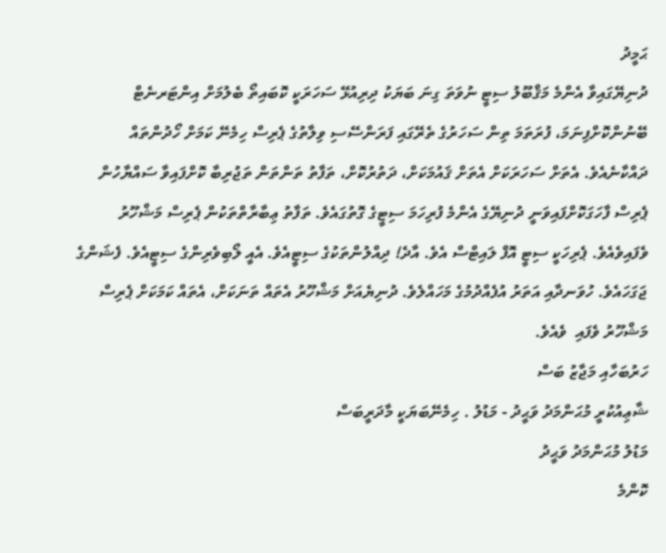ޙަމީދު
ދުނިޔޭގައިވާ އެންމެ މަޤްބޫލު ސިޓީ ނުވަތަ ގިނަ ބަޔަކު ދިރިއުޅޭ ސަހަރަކީ ކޮބައިތޯ ބެލުމަށް އިންޓަރނެޓް ބޭނުންކޮށްފިނަމަ، ފުރަތަމަ ތިން ސަހަރުގެ ތެރޭގައި ފަރަންސޭސި ވިލާތުގެ ޕެރިސް ހިމެނޭ ކަމަށް ހޯދުންތައް ދައްކާނެއެވެ. އެތަށް ސަހަރަކަށް އެތަށް ޤައުމަކަށް، ދަތުރުކޮށް، ތަފާތު ތަންތަން ތަޖުރިބާ ކޮށްފައިވާ ސައްޔާހުން ޕެރިސް ފާހަގަކޮށްފައިވަނީ ދުނިޔޭގެ އެންމެ ފުރިހަމަ ސިޓީގެ ގޮތުގައެވެ. ތަފާތު ޢިބާރާތްތަކުން ޕެރިސް މަޝްހޫރު ވެފައިވެއެވެ. ޕެރިހަކީ ސިޓީ އޮފް ލައިޓްސް އެވެ. އާދެ! ދިއްލުންތަކުގެ ސިޓީއެވެ. އެއީ ލޯބިވެރިންގެ ސިޓީއެވެ. ފެޝަންގެ ޖަގަހައެވެ. ހުވަނދާއި އަތަރު އުފެއްދުމުގެ މަހައްލެވެ. ދުނިޔެއަށް މަޝްހޫރު އެތައް ތަނަކަށް، އެތައް ކަމަކަށް ޕެރިސް މަޝްހޫރު ވެފައި  ވެއެވެ.
ހަރުބަހާއި މަޖާޒު ބަސް
ޝާޢިއުކުރީ މުޙަންމަދު ވަޙީދު - މަޑުލު . ހިމެނޭބަޔަކީ މާދަރީބަސް
މަޑުލު މުޙަންމަދު ވަޙީދު
ކޮންމެ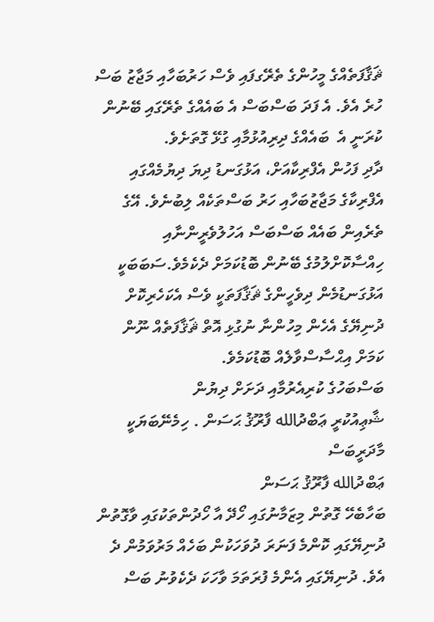ޘަޤާފަތެއްގެ މީހުންގެ ތެރޭގފައި ވެސް ހަރުބަހާއި މަޖާޒު ބަސް ހުރެ އެވެ. އެ ފަދަ ބަސްބަސް އެ ބައެއްގެ ތެރޭގައި ބޭނުން ކުރަނީ އެ  ބައެއްގެ ދިރިއުޅުމާއި ގުޅޭ ގޮތަށެވެ.
ދާދި ފަހުން އެފްރިކާއަށް، އަޅުގަނޑު ދިޔަ ދިޔުމެއްގައި އެފްރިކާގެ މަޖާޒުބަހާއި ހަރު ބަސްތަކެއް ލިބުނެވެ. އޭގެ ތެރެއިން ބައެއް ބަސްބަސް އަހުލުވެރީންނާއި ހިއްސާކޮށްލުމުގެ ބޭނުން ބޮޑުކަމަށް ދެކެމެވެ.ސަބަބަކީ އަޅުގަނޑުމެން ދިވެހީންގެ ޘަޤާފަތަކީ ވެސް އެކަހެރިކޮށް ދުނިޔޭގެ އެހެން މިހުންނާ ނުގުޅި އޮތް ޘަޤާފަތެއް ނޫން ކަމަށް އިޙްސާސްވާލެއް ބޮޑުކަމެވެ.
ބަސްބަހުގެ ކުރިއެރުމާއި ދަށަށް ދިޔުން
ޝާޢިއުކުރީ ޢަބްދުالله ފާރޫޤު ޙަސަން . ހިމެނޭބަޔަކީ މާދަރީބަސް
ޢަބްދުالله ފާރޫޤު ޙަސަން
ބަހާބެހޭ ގޮތުން މިޒަމާނުގައި ހޯދޭ އާ ހޯދުންތަކުގައި ވާގޮތުން ދުނިޔޭގައި ކޮންމެ ފަނަރަ ދުވަހަކުން ބަހެއް މަރުވަމުން ދެ އެވެ. ދުނިޔޭގައި އެންމެ ފުރަތަމަ ވާހަކަ ދެކެވުނު ބަސް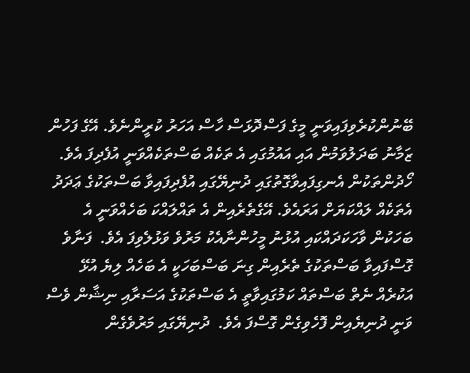ބޭނުންކުރެވިފައިވަނީ މީގެ ފަސްދޮޅަސް ހާސް އަހަރު ކުރީންނެވެ. އޭގެ ފަހުން ޒަމާނު ބަދަލުވަމުން އައި އައުމުގައި އެ ތަކެއް ބަސްތަކެއްވަނީ އުފެދިފަ އެވެ. ހޯދުންތަކުން އެނގިފައިވާގޮތުގައި ދުނިޔޭގައި އުފެދިފައިވާ ބަސްތަކުގެ ޢަދަދު އެތަކެއް ލައްކަޔަށް އަރައެވެ. އޭގެތެރެއިން އެ ތައްލައްކަ ބަހެއްވަނީ އެ ބަހަކުން ވާހަކަދައްކައި އުޅުނު މީހުންނާއެކު މަރުވެ ވަޅުލެވިފަ އެވެ.  ފަނާވެ ގޮސްފައިވާ ބަސްތަކުގެ ތެރެއިން ގިނަ ބަސްބަހަކީ އެ ބަހެއް ލިޔެ އުޅޭ އަކުރެއް ނެތް ބަސްތައް ކަމުގައިވާތީ އެ ބަސްތަކުގެ އަސަރާއި ނިޝާން ވެސް ވަނީ ދުނިޔެއިން ފޮހެވިގެން ގޮސްފަ އެވެ.  ދުނިޔޭގައި މަރުވެގެން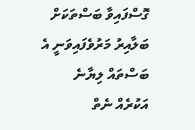ގޮސްފައިވާ ބަސްތަކަށް ބަލާއިރު މަރުވެފައިވަނީ އެ ބަސްތައް ލިޔާނެ އަކުރެއް ނެތް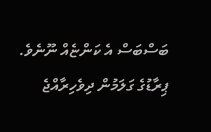ބަސްބަސް އެ ކަންޏެއް ނޫނެވެ.
ޕިރާޑުގެ ގަލަމުން ދިވެހިރާއްޖެ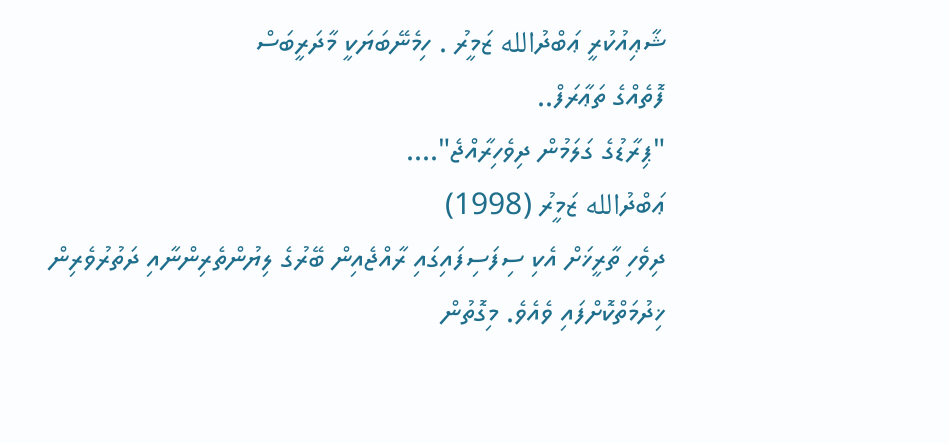ޝާޢިއުކުރީ ޢަބްދުالله ޒަމީރު . ހިމެނޭބަޔަކީ މާދަރީބަސް
ފޮތެއްގެ ތަޢާރަފް..
"ޕިރާޑުގެ ގަލަމުން ދިވެހިރާއްޖެ"....
ޢަބްދުالله ޒަމީރު (1998)
ދިވެހި ތާރީޚަށް އެކި ސިފަސިފައިގައި ރާއްޖެއިން ބޭރުގެ ލިޔުންތެރިންނާއި ދަތުރުވެރިން ޚިދުމަތްކޮށްފައި ވެއެވެ. މިގޮތުން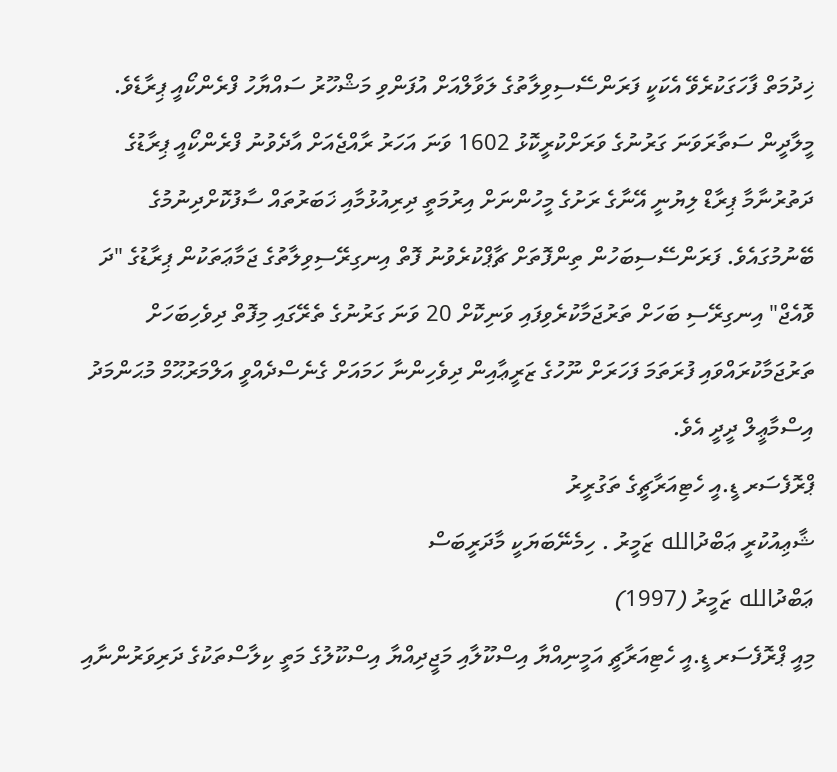ޚިދުމަތް ފާހަގަކުރެވޭ އެކަކީ ފަރަންސޭސިވިލާތުގެ ލަވާލްއަށް އުފަންވި މަޝްހޫރު ސައްޔާހު ފްރެންކޯއީ ޕިރާޑެވެ.
މީލާދީން ސަތާރަވަނަ ގަރުނުގެ ވަރަށްކުރީކޮޅު 1602 ވަނަ އަހަރު ރާއްޖެއަށް އާދެވުނު ފްރެންކޯއީ ޕިރާޑުގެ ދަތުރުނާމާ ޕިރާޑް ލިޔުނީ އޭނާގެ ރަށުގެ މީހުންނަށް އިރުމަތީ ދިރިއުޅުމާއި ޚަބަރުތައް ސާފުކޮށްދިނުމުގެ ބޭނުމުގައެވެ. ފަރަންސޭސިބަހުން ތިންފޮތަށް ޗާޕްކުރެވުނު ފޮތް އިނގިރޭސިވިލާތުގެ ޖަމާޢަތަކުން ޕިރާޑުގެ "ދަ ވޮއެޖް" އިނގިރޭސި ބަހަށް ތަރުޖަމާކުރެވިފައި ވަނިކޮށް 20 ވަނަ ގަރުނުގެ ތެރޭގައި މިފޮތް ދިވެހިބަހަށް ތަރުޖަމާކުރައްވައި ފުރަތަމަ ފަހަރަށް ނޫހުގެ ޒަރީޢާއިން ދިވެހިންނާ ހަމައަށް ގެނެސްދެއްވީ އަލްމަރުޙޫމް މުޙަންމަދު އިސްމާޢީލް ދީދީ އެވެ.
ޕްރޮފެސަރ ޑީ.އީ ހެޓިއަރާޗީގެ ތަގުރީރު
ޝާޢިއުކުރީ ޢަބްދުالله ޒަމީރު . ހިމެނޭބަޔަކީ މާދަރީބަސް
ޢަބްދުالله ޒަމީރު (1997)
މިއީ ޕްރޮފެސަރ ޑީ.އީ ހެޓިއަރާޗީ އަމީނިއްޔާ އިސްކޫލާއި މަޖީދިއްޔާ އިސްކޫލުގެ މަތީ ކިލާސްތަކުގެ ދަރިވަރުންނާއި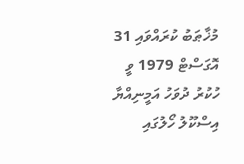މުޚާޠަބު ކުރައްވައި 31 އޮގަސްޓް 1979 ވީ ހުކުރު ދުވަހު އަމީނިއްޔާ އިސްކޫލު ހޯލުގައި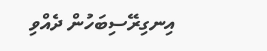އިނގިރޭސިބަހުން ދެއްވި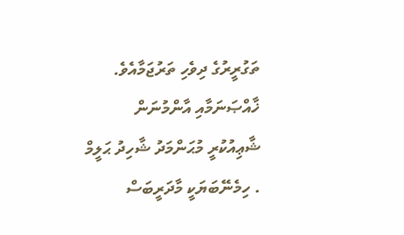ތަގުރީރުގެ ދިވެހި ތަރުޖަމާއެވެ.
ޚާއްޞަނަމާއި އާންމުނަން
ޝާޢިއުކުރީ މުޙަންމަދު ޝާހިދު ޙަލީމް . ހިމެނޭބަޔަކީ މާދަރީބަސް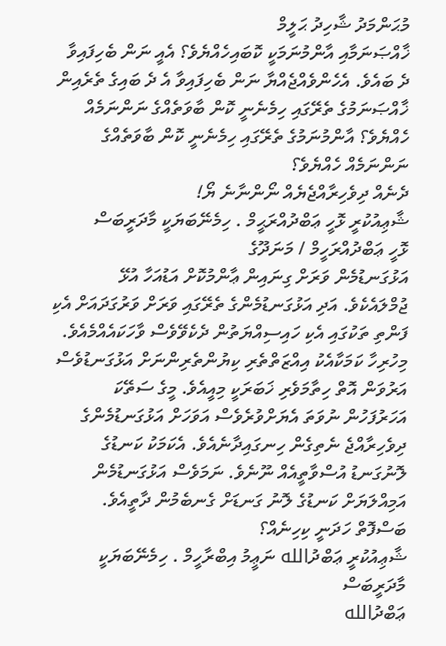މުޙަންމަދު ޝާހިދު ޙަލީމް
ޚާއްޞަނަމާއި އާންމުނަމަކީ ކޮބައިހެއްޔެވެ؟ އެއީ ނަން ބެހިފައިވާ ދެ ބައެވެ. އެހެންވެއްޖެއްޔާ ނަން ބެހިފައިވާ އެ ދެ ބައިގެ ތެރެއިން ޚާއްޞަނަމުގެ ތެރޭގައި ހިމެނެނީ ކޮން ބާވަތެއްގެ ނަންނަމެއް ހެއްޔެވެ؟ އާންމުނަމުގެ ތެރޭގައި ހިމެނެނީ ކޮން ބާވަތެއްގެ ނަންނަމެއް ހެއްޔެވެ؟
ދެނެއް ދިވެހިރާއްޖެޔެއް ނޯންނާނެ ޔޯ!
ޝާޢިއުކުރީ ޅޮހީ ޢަބްދުއްރަޙީމް . ހިމެނޭބަޔަކީ މާދަރީބަސް
ޅޮހީ ޢަބްދުއްރަހީމް / މަނަދޫގެ
އަޅުގަނޑުމެން ވަރަށް ގިނައިން ޢާންމުކޮށް އަޑުއަހާ އުޅޭ ޖުމްލައެކެވެ. އަދި އަޅުގަނޑުމެންގެ ތެރޭގައި ވަރަށް ވަރުގަދައަށް އެކި ފަންތި ތަކުގައި އެކި ހައިސިއްޔަތުން ދެކެވޭވެސް ވާހަކައެއްމެއެވެ. މިހުރިހާ ކަމަކާއެކު އިއްޒަތްތެރި ކިޔުންތެރިންނަށް އަޅުގަނޑުވެސް އަރުވަން އޮތް ހިތާމަވެރި ޚަބަރަކީ މިއީއެވެ. މީގެ ސަތޭކަ އަހަރުފަހުން ނުވަތަ އެޔަށްވުރެވެސް އަވަހަށް އަޅުގަނޑުމެންގެ ދިވެހިރާއްޖެ ނެތިގެން ހިނގައިދާނެއެވެ. އެކަމަކު ކަނޑުގެ ލޮނުގަނޑު އުސްވާތީއެއް ނޫނެވެ. ނަމަވެސް އަޅުގަނޑުމެން އަމިއްލަޔަށް ކަނޑުގެ ލޮނު ގަނޑަށް ގެނބެމުން ދާތީއެވެ.
ބަސްފޮތް ހަދަނީ ކިހިނެއް؟
ޝާޢިއުކުރީ ޢަބްދުالله ނަޢީމު އިބްރާހީމް . ހިމެނޭބަޔަކީ މާދަރީބަސް
ޢަބްދުالله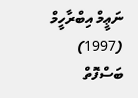ނަޢީމް އިބްރާހީމް (1997)
ބަސްފޮތް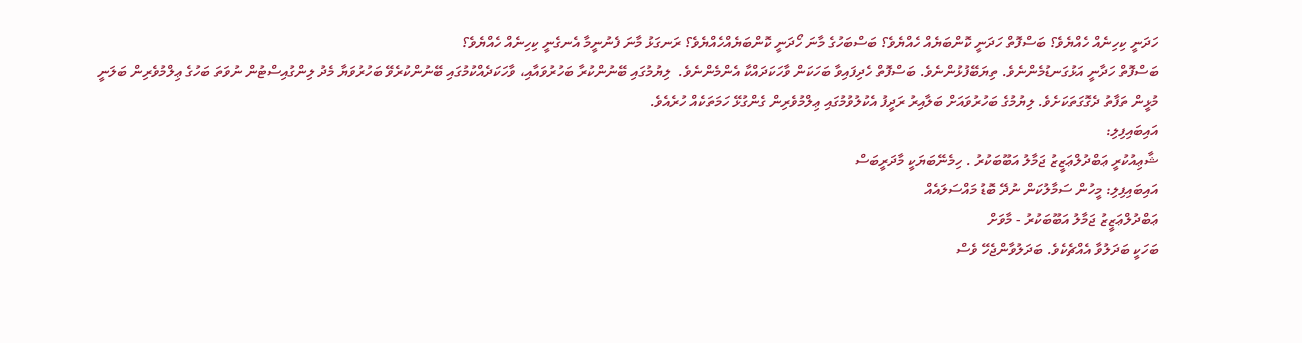ހަދަނީ ކިހިނެއް ހެއްޔެވެ؟ ބަސްފޮތް ހަދަނީ ކޮންބަޔެއް ހެއްޔެވެ؟ ބަސްބަހުގެ މާނަ ހޯދަނީ ކޮންބަޔެއްހެއްޔެވެ؟ ރަނގަޅު މާނަ ފެނުނީމާ އެނގެނީ ކިހިނެއް ހެއްޔެވެ؟
ބަސްފޮތް ހަދާނީ އަޅުގަނޑުމެންނެވެ. ތިޔަބޭފުޅުންނެވެ. ބަސްފޮތް ހެދިފައިވާ ބަހަކަން ވާހަކަދައްކާ އެންމެންނެވެ.  ލިޔުމުގައި ބޭނުންކުރާ ބަހުރުވައާއި، ވާހަކަދެއްކުމުގައި ބޭނުންކުރެވޭ ބަހުރުވަޔާ މެދު ލިންގުއިސްޓުން ނުވަތަ ބަހުގެ ޢިލްމުވެރިން ބަލަނީ މުޅީން ތަފާތު ދެގޮގަތަކަށެވެ. ލިޔުމުގެ ބަހުރުވައަށް ބަލާއިރު ރަދީފު އެކުލުވުމުގައި ޢިލްމުވެރިން ގެންގުޅޭ ހަމަތަކެއް ހުރެއެވެ.
އައިބައިފިލި:
ޝާޢިއުކުރީ ޢަބްދުލްޢަޒީޒު ޖަމާލު އަބޫބަކުރު . ހިމެނޭބަޔަކީ މާދަރީބަސް
އައިބައިފިލި: މީހުން ސަމާލުކަން ނުދޭ ބޮޑު މައްސަލައެއް
ޢަބްދުލްޢަޒީޒު ޖަމާލު އަބޫބަކުރު - މާވަށް
ބަހަކީ ބަދަލުވާ އެއްޗެކެވެ. ބަދަލުވާންޖެހޭ ވެސް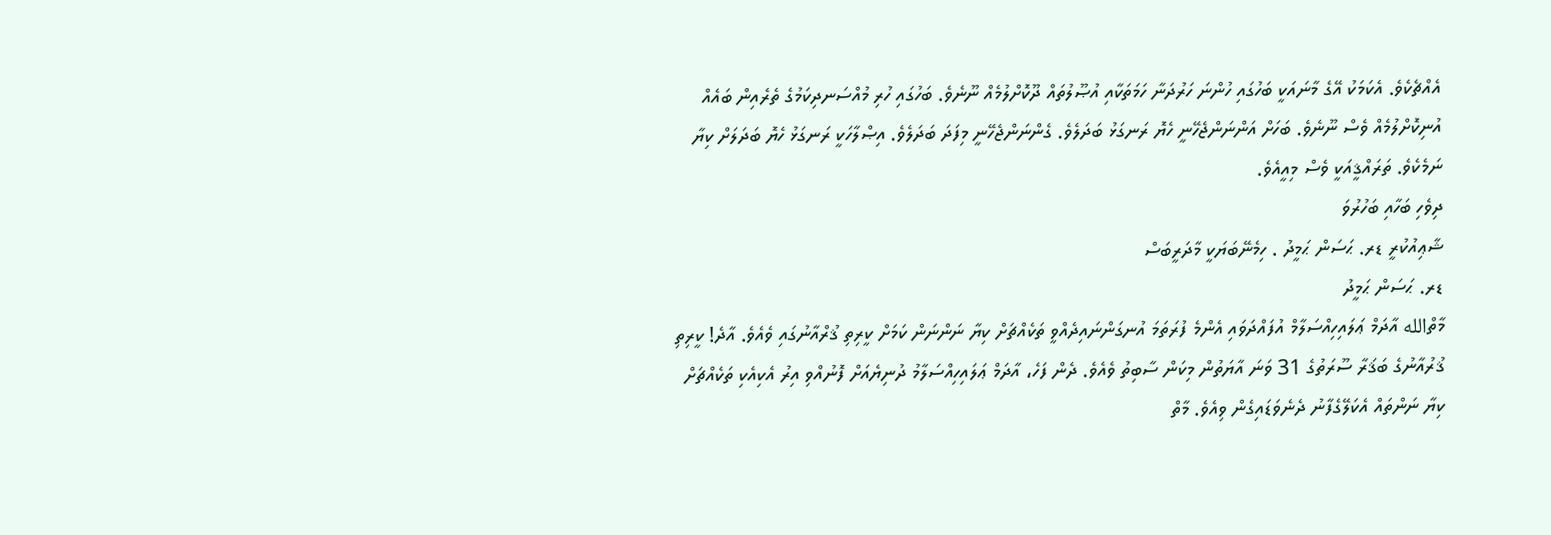އެއްޗެކެވެ. އެކަމަކު އޭގެ މާނައަކީ ބަހުގައި ހުންނަ ހަރުދަނާ ހަމަތަކާއި އުޞޫލުތައް ދޫކޮށްލުމެއް ނޫނެވެ. ބަހުގައި ހުރި މުއްސަނދިކަމުގެ ތެރެއިން ބައެއް އުނިކޮށްލުމެއް ވެސް ނޫނެވެ. ބަހަށް އަންނަންޖެހޭނީ ހެޔޮ ރަނގަޅު ބަދަލެވެ. ގެންނަންޖެހޭނީ މިފަދަ ބަދަލެވެ. އިޞްލާހަކީ ރަނގަޅު ހެޔޮ ބަދަލަށް ކިޔާ ނަމެކެވެ. ތަރައްޤީއަކީ ވެސް މިއީއެވެ.
ދިވެހި ބަހާއި ބަހުރުވަ
ޝާޢިއުކުރީ ޑރ. ޙަސަން ޙަމީދު . ހިމެނޭބަޔަކީ މާދަރީބަސް
ޑރ. ޙަސަން ޙަމީދު
މާތްالله އާދަމް ޢަލައިހިއްސަލާމް އުފައްދަވައި އެންމެ ފުރަތަމަ އުނގަންނައިދެއްވީ ތަކެއްޗަށް ކިޔާ ނަންނަން ކަމަށް ކީރިތި ޤުރްއާނުގައި ވެއެވެ. އާދެ! ކީރިތި ޤުރުއާނުގެ ބަޤަރާ ސޫރަތުގެ 31 ވަނަ އާޔަތުން މިކަން ސާބިތު ވެއެވެ. ދެން ފަހެ، އާދަމް ޢަލައިހިއްސަލާމު ދުނިޔެއަށް ފޮނުއްވި އިރު އެކިއެކި ތަކެއްޗަށް ކިޔާ ނަންތައް އެކަލޭގެފާނު ދެނެވަޑައިގެން ވިއެވެ. މާތް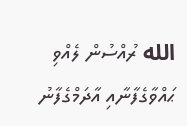الله ރުއްސުން ލެއްވި ޙައްވާގެފާނާއި އާދަމްގެފާނު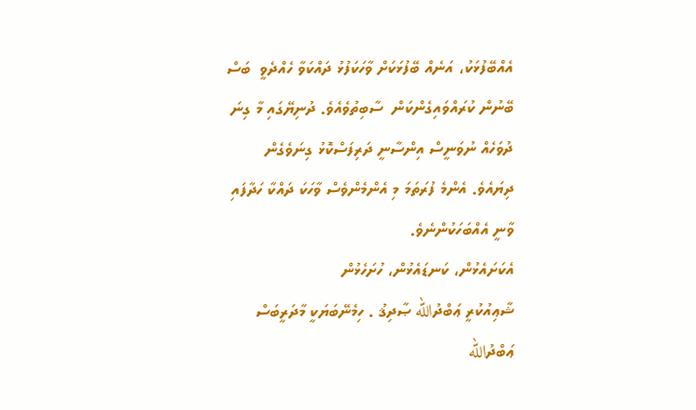އެއްބޭފުޅަކު، އަނެއް ބޭފުޅަކަށް ވާހަކަފުޅު ދައްކަވާ ހެއްދެވީ  ބަސް ބޭނުން ކުރައްވައިގެންކަން  ސާބިތުވެއެވެ. ދުނިޔޭގައި މާ ގިނަ ދުވަހެއް ނުވަނީސް އިންސާނީ ދަރިފަސްކޮޅު ގިނަވެގެން ދިޔައެވެ. އެންމެ ފުރަތަމަ މި އެންމެންވެސް ވާހަކަ ދައްކާ ހަދާފައި ވާނީ އެއްބަހަކުންނެވެ.
އެކަށައެޅުން، ކަނޑައެޅުން، ހުށަހެޅުން
ޝާޢިއުކުރީ ޢަބްދުالله ޞާދިޤު . ހިމެނޭބަޔަކީ މާދަރީބަސް
ޢަބްދުالله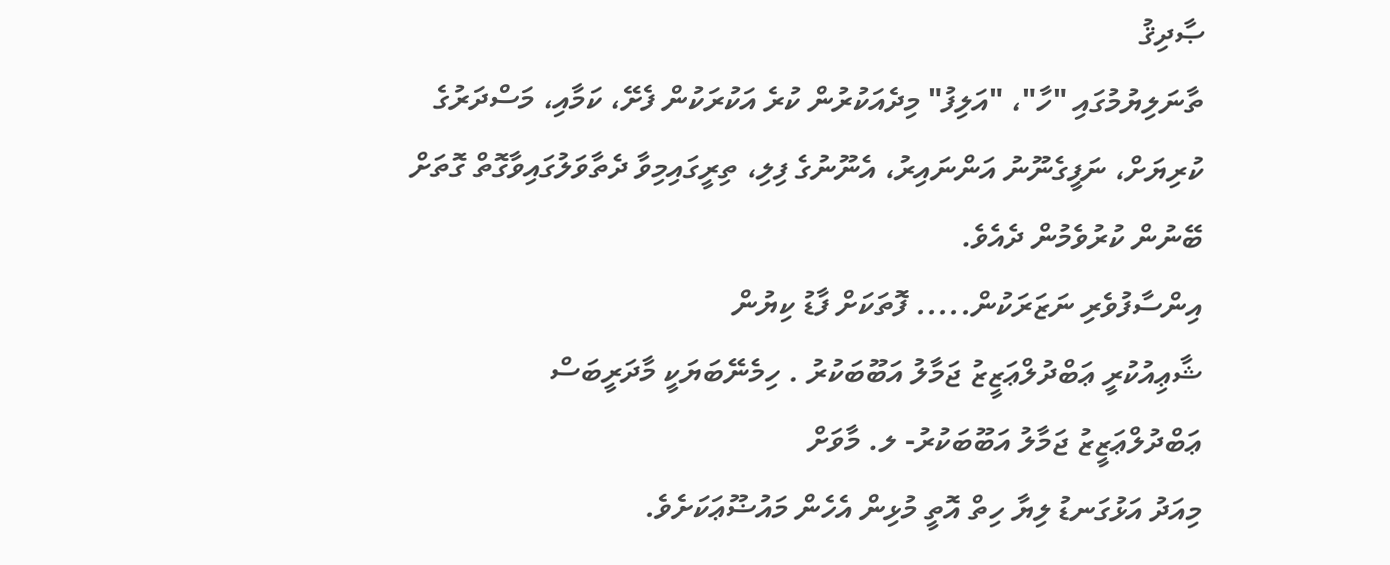ޞާދިޤު
ތާނަލިޔުމުގައި "ހާ"، "އަލިފު" މިދެއަކުރުން ކުރެ އަކުރަކުން ފެށޭ، ކަމާއި، މަސްދަރުގެ ކުރިޔަށް، ނަފީގެނޫނު އަންނައިރު، އެނޫނުގެ ފިލި، ތިރީގައިމިވާ ދެތާވަލުގައިވާގޮތް ގޮތަށް ބޭނުން ކުރުވެމުން ދެއެވެ.
އިންސާފުވެރި ނަޒަރަކުން..... ފޮތަކަށް ފާޑު ކިޔުން
ޝާޢިއުކުރީ ޢަބްދުލްޢަޒީޒު ޖަމާލު އަބޫބަކުރު . ހިމެނޭބަޔަކީ މާދަރީބަސް
ޢަބްދުލްޢަޒީޒު ޖަމާލު އަބޫބަކުރު- ލ. މާވަށް
މިއަދު އަޅުގަނޑު ލިޔާ ހިތް އޮތީ މުޅިން އެހެން މައުޟޫޢަކަށެވެ.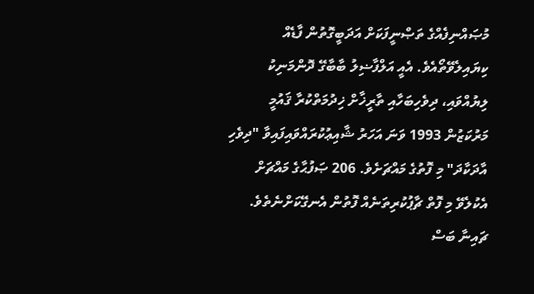މުޞައްނިފެއްގެ ތަޞްނީފަކަށް އަދަބީގޮތުން ފާޑެއް ކިޔައިލެވޭތޯއެވެ. އެއީ އަލްފާޟިލު ބާބާގޭ ދޮންމަނިކު ލިޔުއްވައި، ދިވެހިބަހާއި ތާރީޚާށް ޚިދުމަތްކުރާ ޤައުމީ މަރުކަޒުން 1993 ވަނަ އަހަރު ޝާއިޢުކުރައްވައިފައިވާ "ދިވެހި އާދަކާދަ" މި ފޮތުގެ މައްޗަށެވެ. 206 ޞަފުޙާގެ މައްޗަށް އެކުލެވޭ މި ފޮތް ޗާޕުކުރިތަނެއް ފޮތުން އެނގޭކަށްނެތެވެ.
ޗައިނާ ބަސް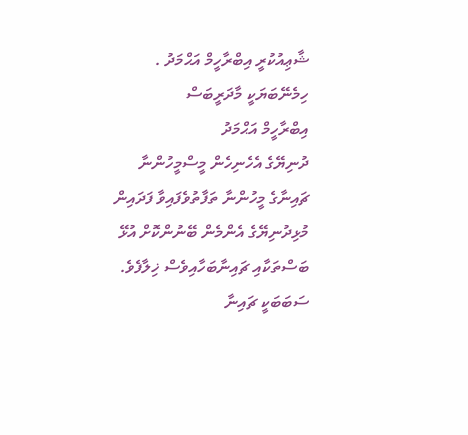ޝާޢިއުކުރީ އިބްރާހީމް އަޙްމަދު . ހިމެނޭބަޔަކީ މާދަރީބަސް
އިބްރާހީމް އަޙްމަދު
ދުނިޔޭގެ އެހެނިހެން މީސްމީހުންނާ ޗައިނާގެ މީހުންނާ ތަފާތުވެފައިވާ ފަދައިން މުޅިދުނިޔޭގެ އެންމެން ބޭނުންކޮށް އުޅޭ ބަސްތަކާއި ޗައިނާބަހާއިވެސް ޚިލާފެވެ. ސަބަބަކީ ޗައިނާ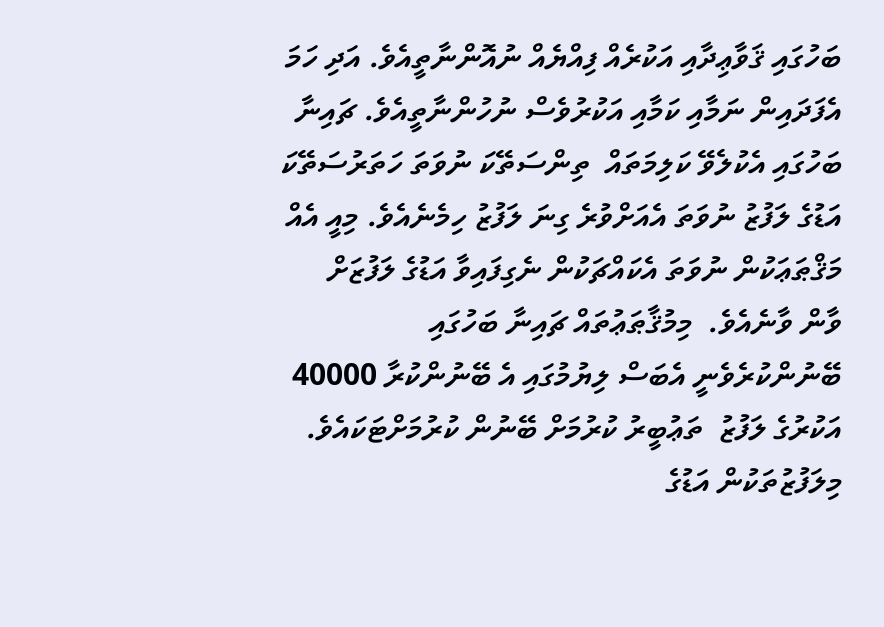ބަހުގައި ޤަވާޢިދާއި އަކުރެއް ފިއްޔެއް ނުއޮންނާތީއެވެ. އަދި ހަމަ އެފަދައިން ނަމާއި ކަމާއި އަކުރުވެސް ނުހުންނާތީއެވެ. ޗައިނާ ބަހުގައި އެކުލެވޭ ކަލިމަތައް  ތިންސަތޭކަ ނުވަތަ ހަތަރުސަތޭކަ އަޑުގެ ލަފުޒު ނުވަތަ އެއަށްވުރެ ގިނަ ލަފުޒު ހިމެނެއެވެ. މިއީ އެއް މަޤްޠަޢަކުން ނުވަތަ އެކައްޗަކުން ނެގިފައިވާ އަޑުގެ ލަފުޒަށް ވާން ވާނެއެވެ.  މިމުޤާޠަޢުތައް ޗައިނާ ބަހުގައި ބޭނުންކުރެވެނީ އެބަސް ލިޔުމުގައި އެ ބޭނުންކުރާ 40000 އަކުރުގެ ލަފުޒު  ތަޢުބީރު ކުރުމަށް ބޭނުން ކުރުމަށްޓަކައެވެ.  މިލަފުޒުތަކުން އަޑުގެ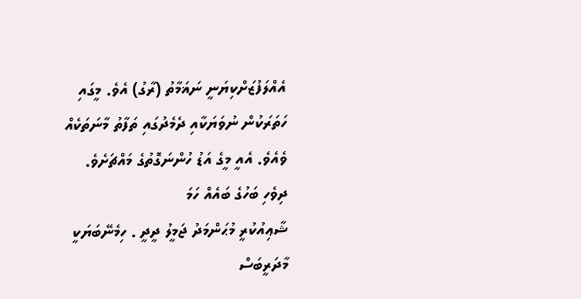އެއްލަފުޒަށްކިޔަނީ ނަޣަމާތު (ރާގު) އެވެ. މީގައި ހަތަރަކުން ނުވަޔަކާއި ދެމެދުގައި ތަފާތު މާނަތަކެއް ވެއެވެ. އެއީ މީގެ އަޑު ހުންނަގޮތުގެ މައްޗަށެވެ.
ދިވެހި ބަހުގެ ބައެއް ހަމަ
ޝާޢިއުކުރީ މުޙަންމަދު ޖަމީލު ދީދީ . ހިމެނޭބަޔަކީ މާދަރީބަސް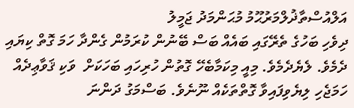އަލްއުސްތާޛުލްމަރުޙޫމު މުޙަންމަދު ޖަމީލު
ދިވެހި ބަހުގެ ތެރޭގައި ބައެއް ބަސް ބޭނުން ކުރަމުން ގެންދާ ހަމަ ގޮތް ކިޔައި ދެމެވެ. ލެޔެދެމެވެ. މިއީ މިކަމާބެހޭ ގޮތުން ހުރިހައި ބަހަކަށް  ވަކި ޤަވާޢިދެއް ހަމަޖެހި ލިޔެވިފައިވާ ގޮތްތަކެއް ނޫނެވެ. ބަސްމަގު ދަންނަ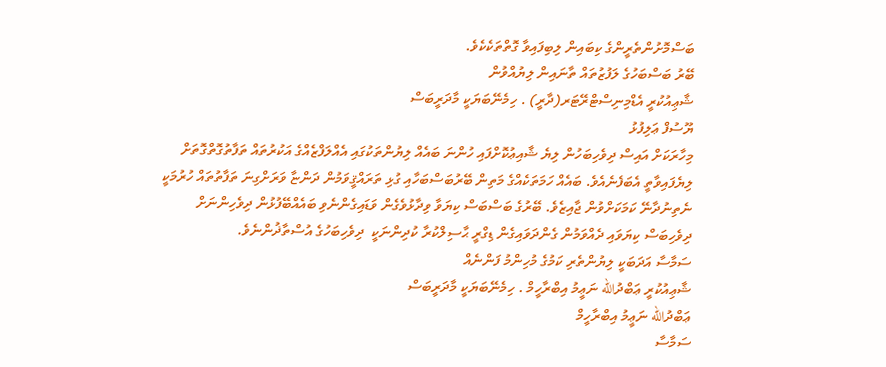ބަސްމޮށުންތެރީންގެ ކިބައިން ލިބިފައިވާ ގޮތްތަކެކެވެ.
ބޭރު ބަސްބަހުގެ ލަފުޒުތައް ތާނައިން ލިޔުއްވުން
ޝާޢިއުކުރީ އެޑްމިނިސްޓްރޭޓަރ(ދާރީ) . ހިމެނޭބަޔަކީ މާދަރީބަސް
ޔޫސުފް ޢަލިފުޅު
މިހާރަކަށް އައިސް ދިވެހިބަހުން ލިޔެ ޝާއިޢުކޮށްފައި ހުންނަ ބައެއް ލިޔުންތަކުގައި އެއްލަފްޒެއްގެ އަކުރުތައް ތަފާތުގޮތްގޮތަށް ލިޔެފައިވާތީ އެބަފެނެއެވެ. ބައެއް ހަމަތަކެއްގެ މަތިން ބޭރުބަސްބަހާއި ގުޅި ތަރައްޤީވަމުން ދަންޏާ ވަރަށްގިނަ ތަފާތުތައް ހުރުމަކީ ނެތިނުދާނޭ ކަމަކަށްވުން ޖާއިޒެވެ. ބޭރުގެ ބަސްބަސް ކިޔަވާ ވިދާޅުވެގެން ވަޑައިގެންނެވި ބައެއްބޭފުޅުން ދިވެހިންނަށް ދިވެހިބަސް ކިޔަވައި ދެއްވަމުން ގެންދަވައިގެން ޑިގްރީ ޙާސިލްކުރާ ކުދިންނަކީ  ދިވެހިބަހުގެ އުސްތާޛުންނެވެ.
ސަމާސާ އަދަބަކީ ލިޔުންތެރި ކަމުގެ މުހިންމު ފަންނެއް
ޝާޢިއުކުރީ ޢަބްދުالله ނަޢީމު އިބްރާހީމް . ހިމެނޭބަޔަކީ މާދަރީބަސް
ޢަބްދުالله ނަޢީމު އިބްރާހީމް
ސަމާސާ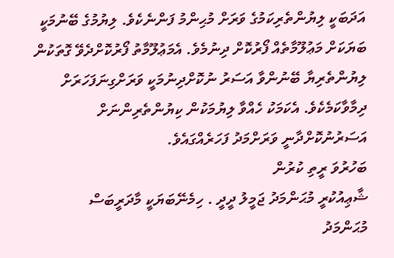އަދަބަކީ ލިޔުންތެރިކަމުގެ ވަރަށް މުޙިންމު ފަންނެކެވެ. ލިޔުމުގެ ބޭނުމަކީ ބަޔަކަށް މަޢުލޫމާތެއް ފޯރުކޮށް ދިނުމެވެ. އެމަޢުލޫމާތު ފޯރުކޮށްދެވޭ ގޮތަކުން ލިޔުންތެރިޔާ ބޭނުންވާ އަސަރު ނުކޮށްދިނުމަކީ ވަރަށްގިނަފަހަރަށް ދިމާވާކަމެކެވެ. އެކަމަކު ހެއްވާ ލިޔުމަކުން ކިޔުންތެރިންނަށް އަސަރުނުކޮށްދާނީ ވަރަށްމަދު ފަހަރެއްގައެވެ.
ބަހުރުވަ ރީތި ކުރުން
ޝާޢިއުކުރީ މުޙަންމަދު ޖަމީލު ދީދީ . ހިމެނޭބަޔަކީ މާދަރީބަސް
މުޙަންމަދު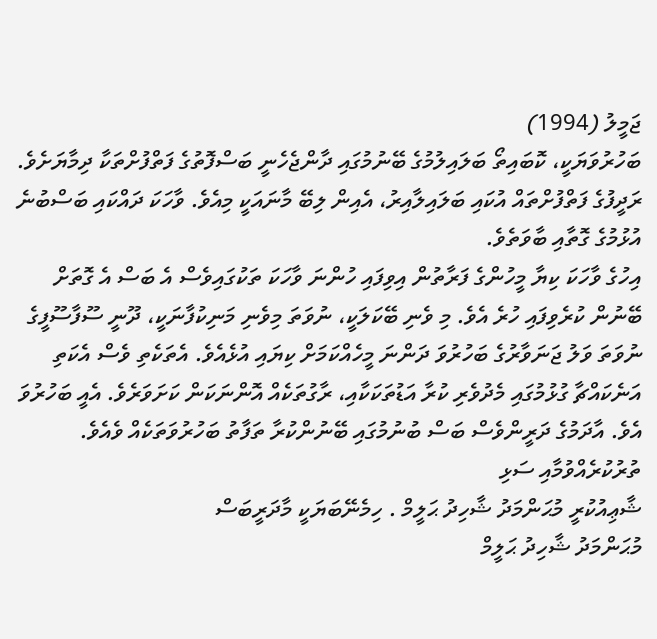ޖަމީލު (1994)
ބަހުރުވަޔަކީ، ކޮބައިތޯ ބަލައިލުމުގެ ބޭނުމުގައި ދާންޖެހެނީ ބަސްފޮތުގެ ފަތްފުށްތަކާ ދިމާޔަށެވެ. ރަދީފުގެ ފަތްފުށްތައް އުކައި ބަލައިލާއިރު، އެއިން ލިބޭ މާނައަކީ މިއެވެ. ވާހަކަ ދައްކައި ބަސްބުނެ އުޅުމުގެ ގޮތާއި ބާވަތެވެ.
އިހުގެ ވާހަކަ ކިޔާ މީހުންގެ ފަރާތުން އިވިފައި ހުންނަ ވާހަކަ ތަކުގައިވެސް އެ ބަސް އެ ގޮތަށް ބޭނުން ކުރެވިފައި ހުރެ އެވެ. މި ވެނި ބޭކަލަކީ، ނުވަތަ މިވެނި މަނިކުފާނަކީ، ދޫނީ ސޫފާސޫފީގެ ނުވަތަ ވަލު ޖަނަވާރުގެ ބަހުރުވަ ދަންނަ މީހެއްކަމަށް ކިޔައި އުޅެއެވެ. އެތަކެތި ވެސް އެކަތި އަނެކައްޗާ ގުޅުމުގައި މެދުވެރި ކުރާ އަޑުތަކަކާއި، ރާގުތަކެއް އޮންނަކަން ކަށަވަރެވެ. އެއީ ބަހުރުވަ އެވެ. އާދަމުގެ ދަރީންވެސް ބަސް ބުނުމުގައި ބޭނުންކުރާ ތަފާތު ބަހުރުވަތަކެއް ވެއެވެ.
ތުރުކުރެއްވުމާއި ސަޅި
ޝާޢިއުކުރީ މުޙަންމަދު ޝާހިދު ޙަލީމް . ހިމެނޭބަޔަކީ މާދަރީބަސް
މުޙަންމަދު ޝާހިދު ޙަލީމް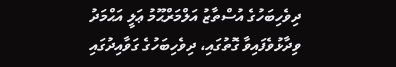ދިވެހިބަހުގެ އުސްތާޒު އަލްމަރްޙޫމު ޢަލީ އަޙްމަދު ވިދާޅުވެފައިވާ ގޮތުގައި، ދިވެހިބަހުގެ ގަވާއިދުގައި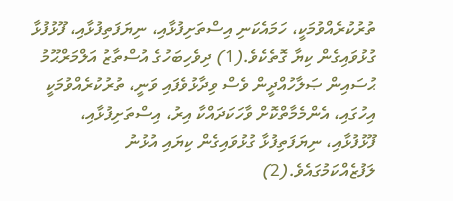ތުރުކުރެއްވުމަކީ، ހަމައެކަނި އިސްތަށިފުޅާއި، ނިޔަފަތިފުޅާއި، ފޫޅުފުޅާ ގުޅުވައިގެން ކިޔާ ގޮތެކެވެ.(1) ދިވެހިބަހުގެ އުސްތާޒު އަލްމަރްޙޫމު ޙުސައިން ޞަލާހުއްދީން ވެސް ވިދާޅުވެފައި ވަނީ، ތުރުކުރެއްވުމަކީ އިހުގައި، އެންމެމާތްކޮށް ވާހަކަދައްކާ އިރު، އިސްތަށިފުޅާއި، ފޫޅުފުޅާއި، ނިޔަފަތިފުޅާ ގުޅުވައިގެން ކިޔައި އުޅުނު ލަފުޒެއްކަމުގައެވެ.(2)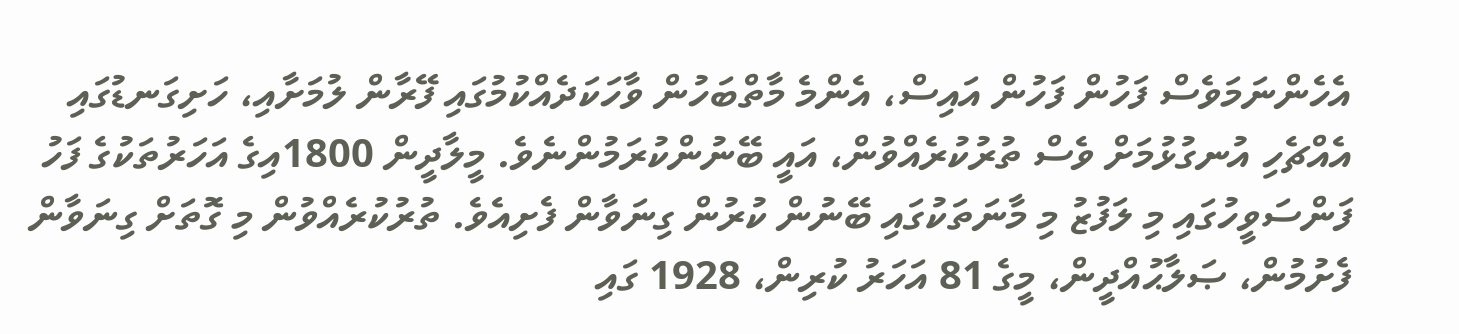އެހެންނަމަވެސް ފަހުން ފަހުން އައިސް، އެންމެ މާތްބަހުން ވާހަކަދެއްކުމުގައި ފޭރާން ލުމަށާއި، ހަށިގަނޑުގައި އެއްޗެހި އުނގުޅުމަށް ވެސް ތުރުކުރެއްވުން، އައީ ބޭނުންކުރަމުންނެވެ. މީލާދީން 1800އިގެ އަހަރުތަކުގެ ފަހު ފަންސަވީހުގައި މި ލަފުޒު މި މާނަތަކުގައި ބޭނުން ކުރުން ގިނަވާން ފެށިއެވެ. ތުރުކުރެއްވުން މި ގޮތަށް ގިނަވާން ފެށުމުން، ޞަލާޙުއްދީން، މީގެ 81 އަހަރު ކުރިން، 1928 ގައި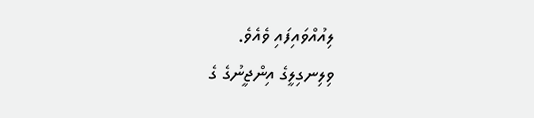ލިއުއްވައިފައި ވެއެވެ.
ވިލިނގިލީގެ އިންޖީނުގެ ގެ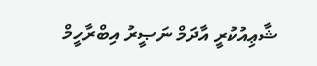ޝާޢިއުކުރީ އާދަމް ނަޞީރު އިބްރާހީމް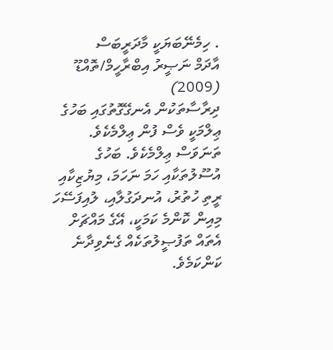. ހިމެނޭބަޔަކީ މާދަރީބަސް
އާދަމް ނަޞީރު އިބްރާހީމް/ތޮއްޑޫ (2009)
ދިރާސާތަކުން އެނގޭގޮތުގައި ބަހުގެ ޢިލްމަކީ ވެސް ފުން ޢިލްމެކެވެ. ތަނަވަސް ޢިލްމެކެވެ. ބަހުގެ އުސޫލުތަކާއި ހަމަ ނަހަމަ، މިޔުޒިކާއި ރީތި ހުތުރު، އުނދަގުލާއި، ލުއިފަސޭހަ މިއިން ކޮންމެ ކަމަކީ، އޭގެ މައްޗަށް އެތައް ތަފުޞީލުތަކެއް ގެނެވިދާނެ ކަންކަމެވެ.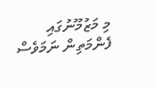މި މަޒުމޫނުގައި ފެންމަތިން ނަމަވެސް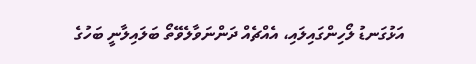އަޅުގަނޑު ލޯހިންގައިލައި، އެއްޗެއް ދަންނަވާލެވޭތޯ ބަލައިލާނީ ބަހުގެ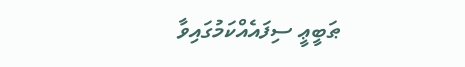ޠަބީޢީ ސިފައެއްކަމުގައިވާ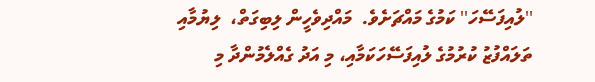''ލުއިފަސޭހަ'' ކަމުގެ މައްޗަށެވެ.  މައްދިވެހީން ލިބިގަތް،  ލިޔުމާއި ތަލައްފުޒު ކުރުމުގެ ލުއިފަސޭހަކަމާއި، މި އަދު ގެއްލެމުންދާ މި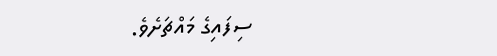ސިފައިގެ މައްޗަށެވެ.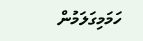ހަމަމިގަލަމުން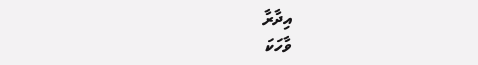އިދާރާ
ވާހަކަ